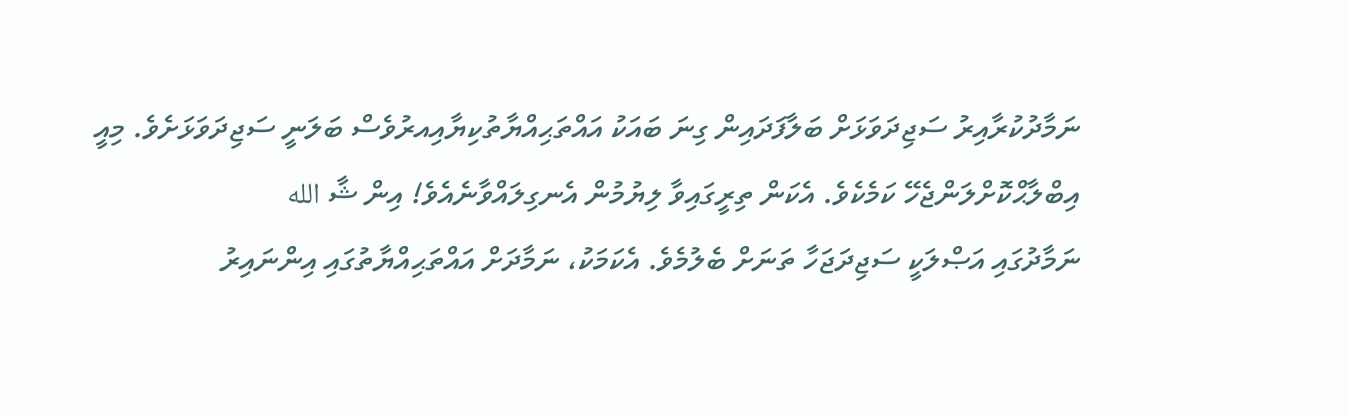ނަމާދުކުރާއިރު ސަޖިދަވަޅަށް ބަލާފަދައިން ގިނަ ބައަކު އައްތަޙިއްޔާތުކިޔާއިއރުވެސް ބަލަނީ ސަޖިދަވަޅަށެވެ. މިއީ އިބްލާޙްކޮށްލަންޖެހޭ ކަމެކެވެ. އެކަން ތިރީގައިވާ ލިޔުމުން އެނގިލައްވާނެއެވެ! އިން ޝާ الله
ނަމާދުގައި އަޞްލަކީ ސަޖިދަޖަހާ ތަނަށް ބެލުމެވެ. އެކަމަކު، ނަމާދަށް އައްތަޙިއްޔާތުގައި އިންނައިރު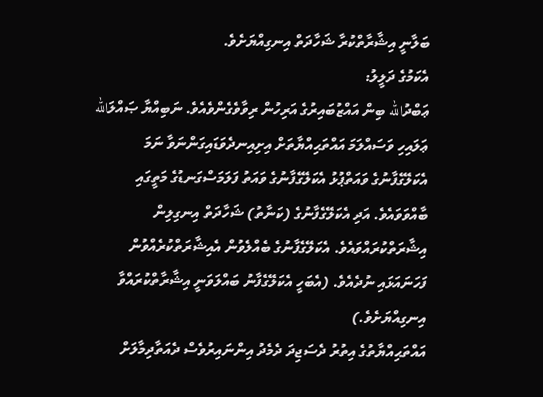ބަލާނީ އިޝާރާތްކުރާ ޝަހާދަތް އިނގިއްޔަށެވެ.
އެކަމުގެ ދަލީލު:
ޢަބްދުالله ބިން އައްޒުބައިރުގެ އަރިހުން ރިވާވެގެންވެއެވެ. ނަބިއްޔާ ޞައްލަالله ޢަލައިހި ވަސައްލަމަ އައްތަޙިއްޔާތަށް އިށިއިނދެވަޑައިގަންނަވާ ނަމަ އެކަލޭގެފާނުގެ ވައަތްޕުޅު އެކަލޭގެފާނުގެ ވައަތު ފަލަމަސްގަނޑުގެ މަތީގައި ބާއްވަވައެވެ. އަދި އެކަލޭގެފާނުގެ (ކަނާތު) ޝަހާދަތް އިނގިލިން އިޝާރަތްކުރައްވައެވެ. އެކަލޭގެފާނުގެ ބެއްލެވުން އެއިޝާރަތްކުރެއްވުން ފަހަނައަޅައި ނުދެއެވެ. (އެބަހީ އެކަލޭގެފާނު ބައްލަވަނީ އިޝާރާތްކުރައްވާ އިނގިއްޔަށެވެ.)
އައްތަޙިއްޔާތުގެ އިތުރު ދެސަޖިދަ ދެމެދު އިންނައިރުވެސް ދެއަތާދިމާލަށް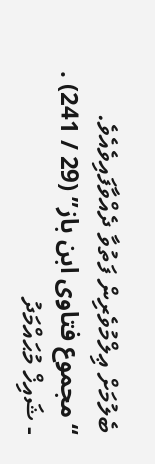ބެލުމަށް ޢިލްމުވެރިން ފަތުވާ ދެއްވާފައިވެއެވެ. “مجموع فتاوى ابن باز” (29 / 241) .
- ޝައިޚް މުޙައްމަދު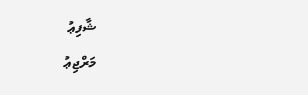ޝާފިޢު
މަރްޖިޢު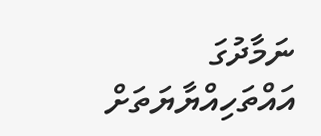ނަމާދުގަ އައްތަހިއްޔާޔަތަށް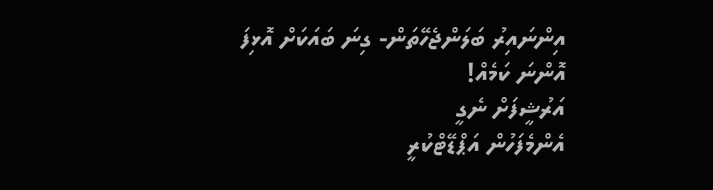އިންނައިރު ބަލަންޖެހޭތަން- ގިނަ ބައަކަށް އޮޅިފަ އޮންނަ ކަމެއް!
އަރުޝީފަށް ނެގީ
އެންމެފަހުން އަޕްޑޭޓްކުރީ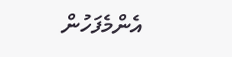އެންމެފަހުން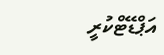އަޕްޑޭޓްކުރީ